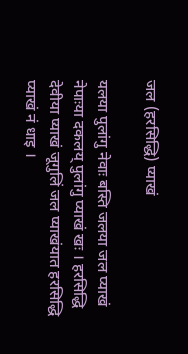जल (हरसिद्धि) प्याखं

यलया पुलांगु नेवाः बस्ति जलया जल प्याखं नेपाःया दकलय्‌ पुलांगु प्याखं खः । हरसिद्धि देवीया प्याखं जूगुलिं जल प्याखंयात हरसिद्धि प्याखं नं धाइ ।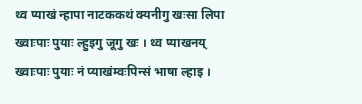थ्व प्याखं न्हापा नाटककथं क्यनीगु खःसा लिपा ख्वाःपाः पुयाः ल्हुइगु जूगु खः । थ्व प्याखनय्‌ ख्वाःपाः पुयाः नं प्याखंम्वःपिन्सं भाषा ल्हाइ ।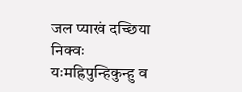जल प्याखं दच्छिया निक्वः यःमह्रिपुन्हिकुन्हु व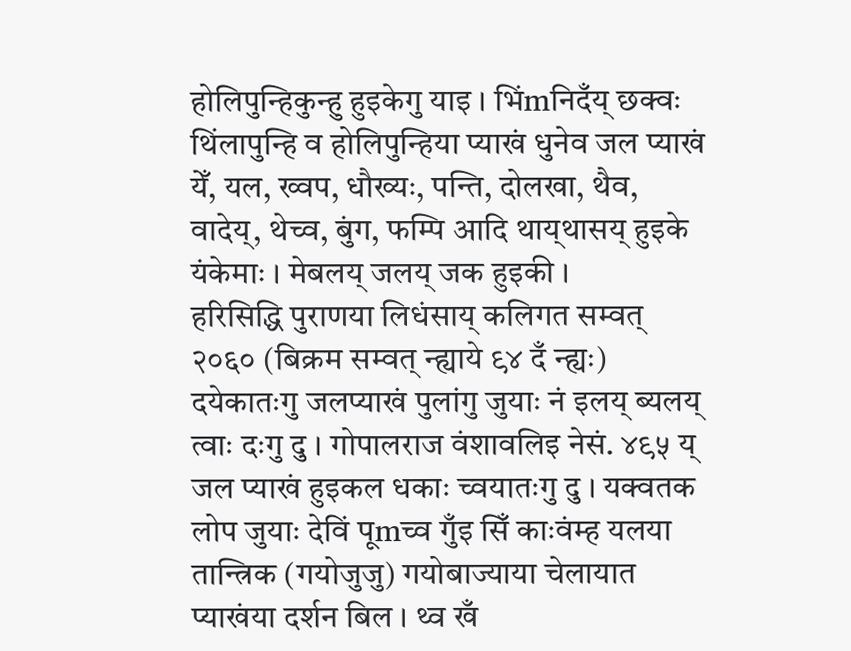होलिपुन्हिकुन्हु हुइकेगु याइ । भिंmनिदँय्‌ छक्वः थिंलापुन्हि व होलिपुन्हिया प्याखं धुनेव जल प्याखं येँ, यल, ख्वप, धौख्यः, पन्ति, दोलखा, थैव, वादेय्‌, थेच्व, बुंग, फम्पि आदि थाय्‌थासय्‌ हुइके यंकेमाः । मेबलय्‌ जलय्‌ जक हुइकी ।
हरिसिद्धि पुराणया लिधंसाय्‌ कलिगत सम्वत् २०६० (बिक्रम सम्वत् न्ह्याये ९४ दँ न्ह्यः) दयेकातःगु जलप्याखं पुलांगु जुयाः नं इलय्‌ ब्यलय्‌ त्वाः दःगु दु । गोपालराज वंशावलिइ नेसं. ४९५ य्‌ जल प्याखं हुइकल धकाः च्वयातःगु दु । यक्वतक लोप जुयाः देविं पूmच्व गुँइ सिँ काःवंम्ह यलया तान्त्रिक (गयोजुजु) गयोबाज्याया चेलायात प्याखंया दर्शन बिल । थ्व खँ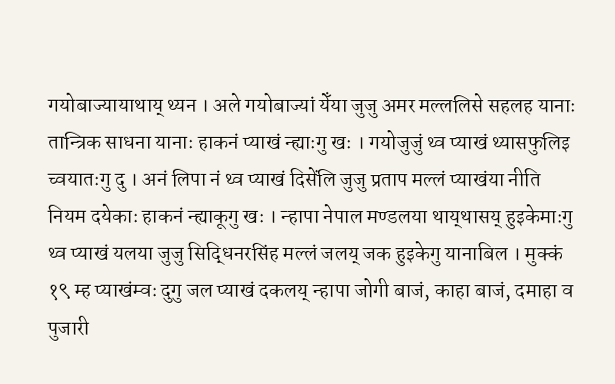गयोबाज्यायाथाय्‌ थ्यन । अले गयोबाज्यां येँया जुजु अमर मल्ललिसे सहलह यानाः तान्त्रिक साधना यानाः हाकनं प्याखं न्ह्याःगु खः । गयोजुजुं थ्व प्याखं थ्यासफुलिइ च्वयातःगु दु । अनं लिपा नं थ्व प्याखं दिसेंलि जुजु प्रताप मल्लं प्याखंया नीति नियम दयेकाः हाकनं न्ह्याकूगु खः । न्हापा नेपाल मण्डलया थाय्‌थासय्‌ हुइकेमाःगु थ्व प्याखं यलया जुजु सिद्धिनरसिंह मल्लं जलय्‌ जक हुइकेगु यानाबिल । मुक्कं १९ म्ह प्याखंम्वः दुगु जल प्याखं दकलय्‌ न्हापा जोगी बाजं, काहा बाजं, दमाहा व पुजारी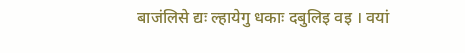बाजंलिसे द्यः ल्हायेगु धकाः दबुलिइ वइ । वयां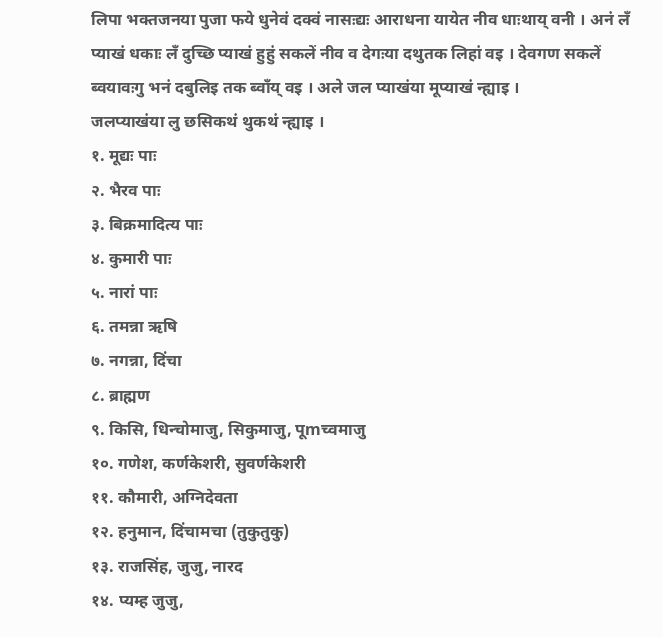लिपा भक्तजनया पुजा फये धुनेवं दक्वं नासःद्यः आराधना यायेत नीव धाःथाय्‌ वनी । अनं लँ प्याखं धकाः लँ दुच्छि प्याखं हुहुं सकलें नीव व देगःया दथुतक लिहां वइ । देवगण सकलें ब्वयावःगु भनं दबुलिइ तक ब्वाँय्‌ वइ । अले जल प्याखंया मूप्याखं न्ह्याइ ।
जलप्याखंया लु छसिकथं थुकथं न्ह्याइ ।
१. मूद्यः पाः
२. भैरव पाः
३. बिक्रमादित्य पाः
४. कुमारी पाः
५. नारां पाः
६. तमन्ना ऋषि
७. नगन्ना, दिंचा
८. ब्राह्मण
९. किसि, धिन्चोमाजु, सिकुमाजु, पूmच्वमाजु
१०. गणेश, कर्णकेशरी, सुवर्णकेशरी
११. कौमारी, अग्निदेवता
१२. हनुमान, दिंचामचा (तुकुतुकु)
१३. राजसिंह, जुजु, नारद
१४. प्यम्ह जुजु,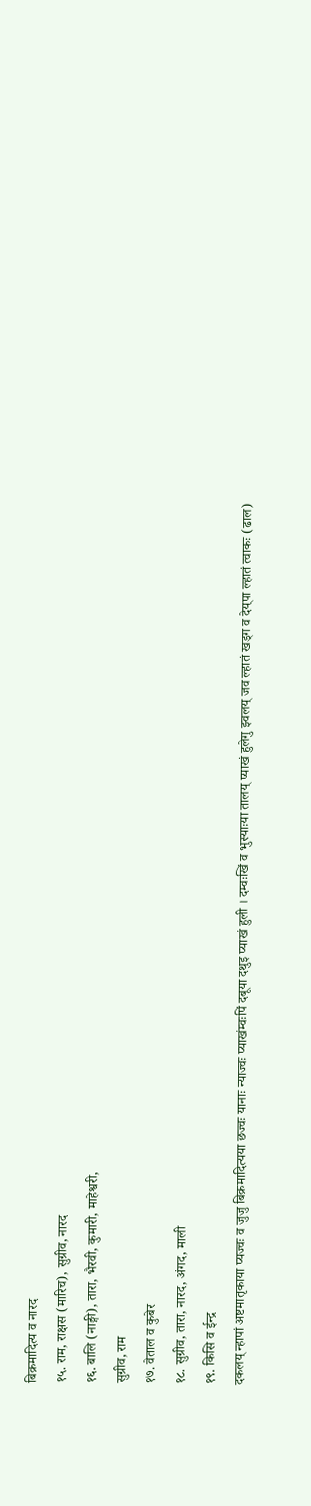बिक्रमादित्य व नारद
१५. राम, राक्षस (मारिच), सुग्रीव, नारद
१६. बालि (नाङ्गी), तारा, भैरवी, कुमारी, माहेश्वरी,
सुग्रीव, राम
१७. वेताल व कुबेर
१८. सुग्रीव, तारा, नारद, अंगद, माली
१९. किसि व ईन्द्र
दकलय्‌ न्हापां अष्टमातृकाया प्यज्वः व जुजु बिक्रमादित्यया छज्वः यानाः न्याज्वः प्याखंम्वःपिं दबूया दथुइ प्याखं हुली । दम्वःखिं व भुस्याःया तालय्‌ प्याखं हुलेगु झ्वलय्‌ जव ल्हातं खड्ग व देय्‌पा ल्हातं त्वाकः (ढाल)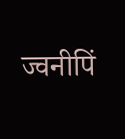ज्वनीपिं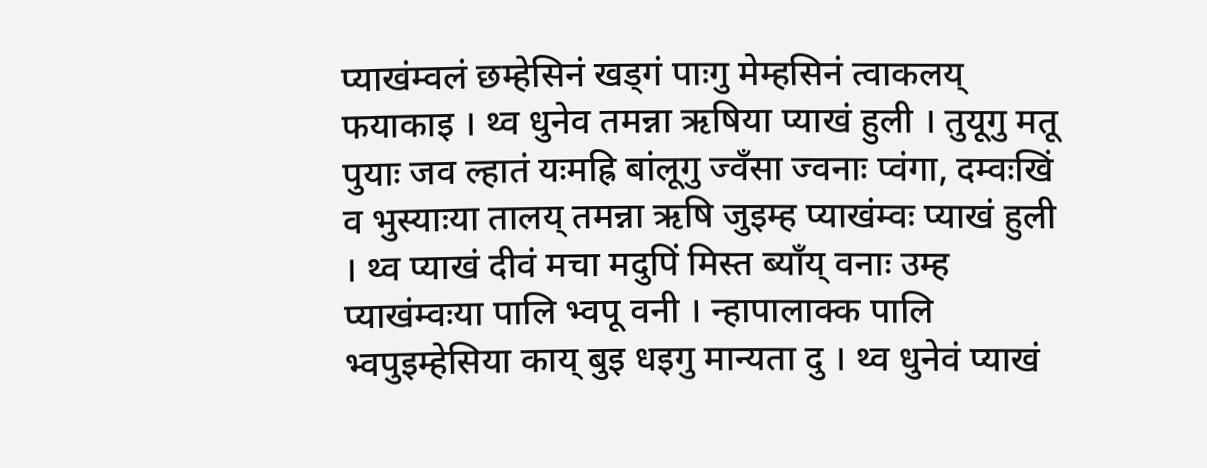प्याखंम्वलं छम्हेसिनं खड्गं पाःगु मेम्हसिनं त्वाकलय्‌ फयाकाइ । थ्व धुनेव तमन्ना ऋषिया प्याखं हुली । तुयूगु मतू पुयाः जव ल्हातं यःमह्रि बांलूगु ज्वँसा ज्वनाः प्वंगा, दम्वःखिं व भुस्याःया तालय्‌ तमन्ना ऋषि जुइम्ह प्याखंम्वः प्याखं हुली । थ्व प्याखं दीवं मचा मदुपिं मिस्त ब्याँय्‌ वनाः उम्ह प्याखंम्वःया पालि भ्वपू वनी । न्हापालाक्क पालि भ्वपुइम्हेसिया काय्‌ बुइ धइगु मान्यता दु । थ्व धुनेवं प्याखं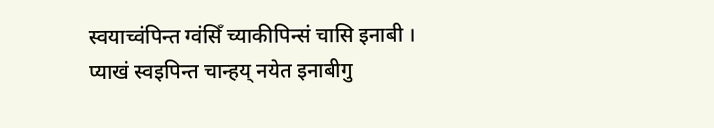स्वयाच्वंपिन्त ग्वंसिँ च्याकीपिन्सं चासि इनाबी । प्याखं स्वइपिन्त चान्हय्‌ नयेत इनाबीगु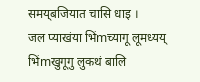समय्‌बजियात चासि धाइ ।
जल प्याखंया भिंmच्यागू लूमध्यय्‌ भिंmखुगूगु लुकथं बालि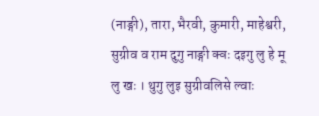(नाङ्गी), तारा, भैरवी, कुमारी, माहेश्वरी, सुग्रीव व राम दुगु नाङ्गी क्वः दइगु लु हे मू लु खः । थुगु लुइ सुग्रीवलिसे ल्वाः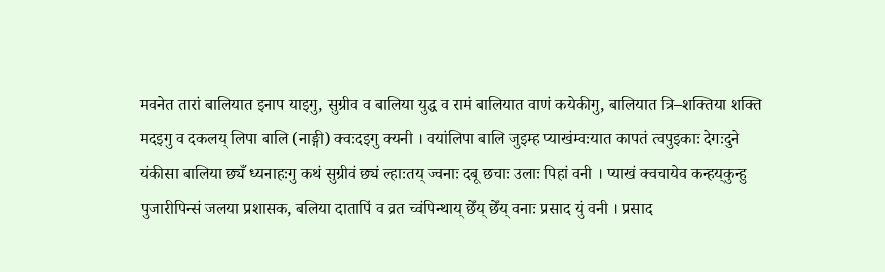मवनेत तारां बालियात इनाप याइगु, सुग्रीव व बालिया युद्ध व रामं बालियात वाणं कयेकीगु, बालियात त्रि–शक्तिया शक्ति मदइगु व दकलय्‌ लिपा बालि (नाङ्गी) क्वःदइगु क्यनी । वयांलिपा बालि जुइम्ह प्याखंम्वःयात कापतं त्वपुइकाः देगःदुने यंकीसा बालिया छ्यँ ध्यनाहःगु कथं सुग्रीवं छ्यं ल्हाःतय्‌ ज्वनाः दबू छचाः उलाः पिहां वनी । प्याखं क्वचायेव कन्हय्‌कुन्हु पुजारीपिन्सं जलया प्रशासक, बलिया दातापिं व व्रत च्वंपिन्थाय्‌ छेँय्‌ छेँय्‌ वनाः प्रसाद युं वनी । प्रसाद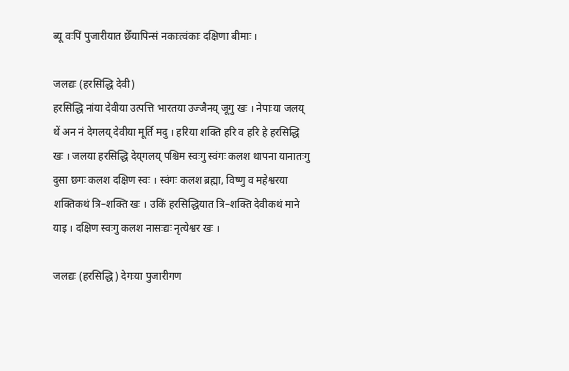ब्यू वःपिं पुजारीयात छेँयापिन्सं नकाःत्वंकाः दक्षिणा बीमाः ।

जलद्यः (हरसिद्धि देवी)
हरसिद्धि नांया देवीया उत्पत्ति भारतया उज्जैनय्‌ जूगु खः । नेपाःया जलय्‌ थें अन नं देगलय्‌ देवीया मूर्ति मदु । हरिया शक्ति हरि व हरि हे हरसिद्धि खः । जलया हरसिद्धि देय्‌गलय्‌ पश्चिम स्वःगु स्वंगः कलश थापना यानातःगु दुसा छगः कलश दक्षिण स्वः । स्वंगः कलश ब्रह्मा, विष्णु व महेश्वरया शक्तिकथं त्रि–शक्ति खः । उकिं हरसिद्धियात त्रि–शक्ति देवीकथं माने याइ । दक्षिण स्वःगु कलश नासःद्यः नृत्येश्वर खः ।

जलद्यः (हरसिद्धि) देगःया पुजारीगण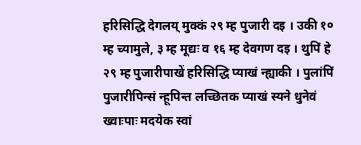हरिसिद्धि देगलय्‌ मुक्कं २९ म्ह पुजारी दइ । उकी १० म्ह च्यामुले, ३ म्ह मूद्यः व १६ म्ह देवगण दइ । थुपिं हे २९ म्ह पुजारीपाखें हरिसिद्धि प्याखं न्ह्याकी । पुलांपिं पुजारीपिन्सं न्हूपिन्त लच्छितक प्याखं स्यने धुनेवं ख्वाःपाः मदयेक स्वां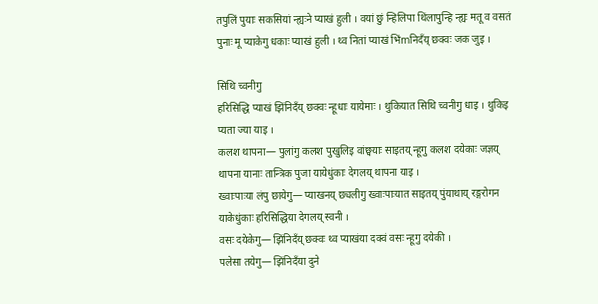तपुलिं पुयाः सकसियां न्ह्यःने प्याखं हुली । वयां छुं न्हिलिपा थिंलापुन्हि न्ह्यः मतू व वसतं पुनाः मू प्याकेगु धकाः प्याखं हुली । थ्व नितां प्याखं भिंmनिदँय्‌ छक्वः जक जुइ ।

सिथि च्वनीगु
हरिसिद्धि प्याखं झिंनिदँय्‌ छक्वः न्हूधाः यायेमाः । थुकियात सिथि च्वनीगु धाइ । थुकिइ प्यता ज्या याइ ।
कलश थापना— पुलांगु कलश पुखुलिइ वांछ्वयाः साइतय्‌ न्हूगु कलश दयेकाः जज्ञय्‌ थापना यानाः तान्त्रिक पुजा यायेधुंकाः देगलय्‌ थापना याइ ।
ख्वाःपाःया लंपु छायेगु— प्याखनय्‌ छ्यलीगु ख्वाःपाःयात साइतय्‌ पुंयाथाय्‌ रङ्गरोगन याकेधुंकाः हरिसिद्धिया देगलय्‌ स्वनी ।
वसः दयेकेगु— झिंनिदँय्‌ छक्वः थ्व प्याखंया दक्वं वसः न्हूगु दयेकी ।
पलेसा तयेगु— झिंनिदँया दुने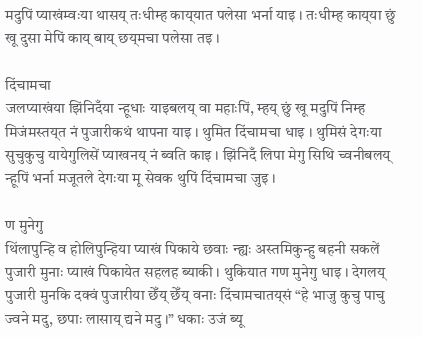मदुपिं प्याखंम्वःया थासय्‌ तःधीम्ह काय्‌यात पलेसा भर्ना याइ । तःधीम्ह काय्‌या छुं खू दुसा मेपिं काय्‌ बाय्‌ छय्‌मचा पलेसा तइ ।

दिंचामचा
जलप्याखंया झिंनिदँया न्हूधाः याइबलय्‌ वा महाःपिं, म्हय्‌ छुं खू मदुपिं निम्ह मिजंमस्तय्‌त नं पुजारीकथं थापना याइ । थुमित दिंचामचा धाइ । थुमिसं देगःया सुचुकुचु यायेगुलिसें प्याखनय्‌ नं ब्वति काइ । झिंनिदँ लिपा मेगु सिथि च्वनीबलय्‌ न्हूपिं भर्ना मजूतले देगःया मू सेवक थुपिं दिंचामचा जुइ ।

ण मुनेगु
थिंलापुन्हि व होलिपुन्हिया प्याखं पिकाये छवाः न्ह्यः अस्तमिकुन्हु बहनी सकलें पुजारी मुनाः प्याखं पिकायेत सहलह ब्याकी । थुकियात गण मुनेगु धाइ । देगलय्‌ पुजारी मुनकि दक्वं पुजारीया छेँय्‌ छेँय्‌ वनाः दिंचामचातय्‌सं “हे भाजु कुचु पाचु ज्वने मदु, छपाः लासाय्‌ द्यने मदु ।” धकाः उजं ब्यू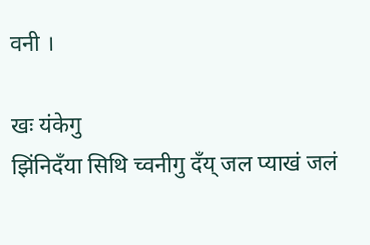वनी ।

खः यंकेगु
झिंनिदँया सिथि च्वनीगु दँय्‌ जल प्याखं जलं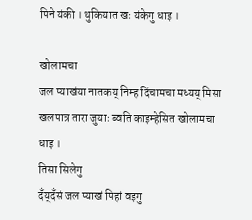पिने यंकी । थुकियात खः यंकेगु धाइ ।

खोलामचा
जल प्याखंया नातकय्‌ निम्ह दिंचामचा मध्यय्‌ मिसा खलपात्र तारा जुयाः ब्वति काइम्हेसित खोलामचा धाइ ।
तिसा सिलेगु
दँय्‌दँसं जल प्याखं पिहां वइगु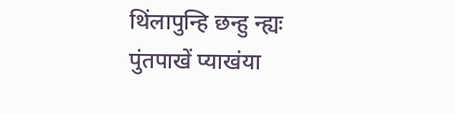थिंलापुन्हि छन्हु न्ह्यः पुंतपाखें प्याखंया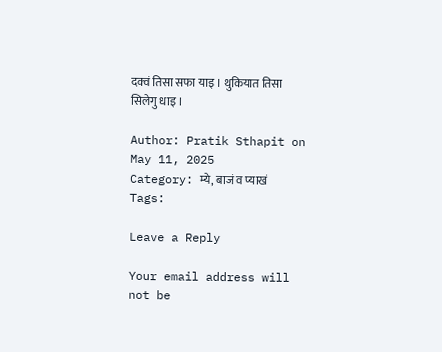दक्वं तिसा सफा याइ । थुकियात तिसा सिलेगु धाइ ।

Author: Pratik Sthapit on May 11, 2025
Category: म्ये, बाजं व प्याखं
Tags:

Leave a Reply

Your email address will not be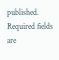published. Required fields are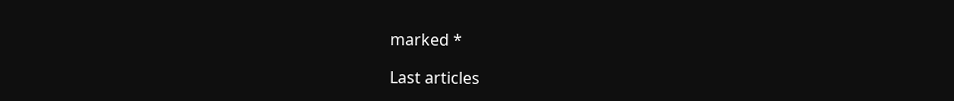marked *

Last articles